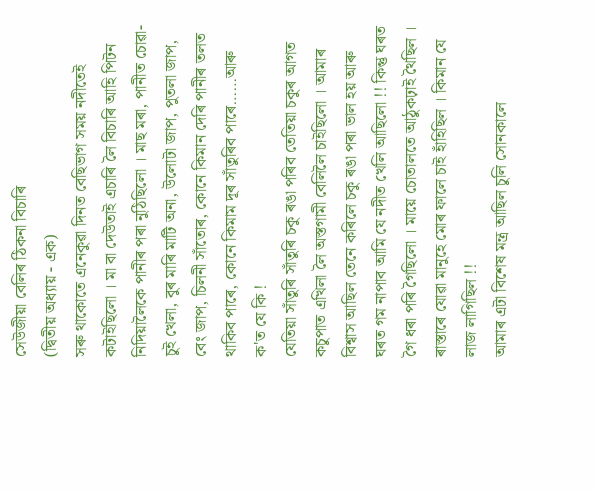সেউজীয়া বেলিৰ ঠিকনা বিচাৰি
(দ্বিতীয় অধ্যায় - এক)
সৰু থাকোতে এনেকুৱা দিনত বেছিভাগ সময় নদীতেই কটাইছিলো । মা বা দেউতাই এচাৰি লৈ বিচাৰি আহি পিটন নিদিয়ালৈকে পানীৰ পৰা নুঠিছিলো । মাছ মৰা, পানীত চোৱা-চুই খেলা, বুৰ মাৰি মাটি অনা, উলোটা জাপ, পুতলা জাপ, বেং জাপ, চিলনী সাঁতোৰ, কোনে কিমান দেৰি পানীৰ তলত থাকিব পাৰে, কোনে কিমাম দূৰ সাঁতুৰিব পাৰে……আৰু ক'ত যে কি !
যেতিয়া সাঁতুৰি সাঁতুৰি চকু ৰঙা পৰিব তেতিয়া চকুৰ আগত কচুপাত এখিলা লৈ অস্তগামী বেলিলৈ চাইছিলো । আমাৰ বিশ্বাস আছিল তেনে কৰিলে চকু ৰঙা পৰা ভাল হয় আৰু ঘৰত গম নাপাব আমি যে নদীত খেলি আছিলো !! কিন্তু ঘৰত গৈ ধৰা পৰি গৈছিলো । মায়ে চোতালতে আঠুকঢ়াই থৈছিল । ৰাস্তাৰে যোৱা মানুহে মোৰ ফালে চাই হাঁহিছিল । কিমান যে লাজ লাগিছিল !!
আমাৰ এটা বিশেষ মন্ত্ৰ আছিল চুলি সোনকালে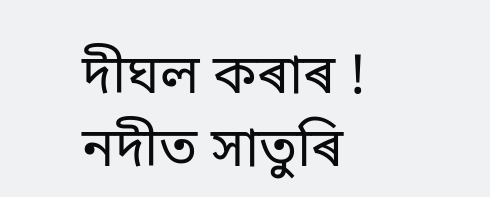দীঘল কৰাৰ ! নদীত সাতুৰি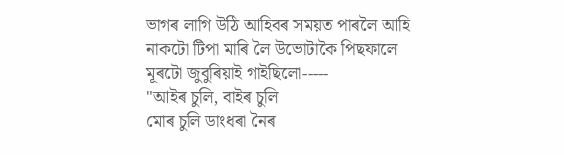ভাগৰ লাগি উঠি আহিবৰ সময়ত পাৰলৈ আহি নাকটো টিপা মাৰি লৈ উভোটাকৈ পিছফালে মূৰটো জুবুৰিয়াই গাইছিলো-----
"আইৰ চুলি, বাইৰ চুলি
মোৰ চুলি ডাংধৰা নৈৰ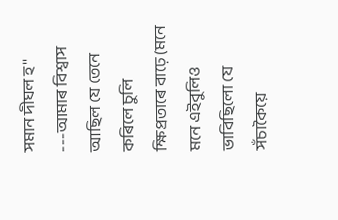সমান দীঘল হ''
---আমাৰ বিশ্বাস আছিল যে তেনে কৰিলে চুলি ক্ষিপ্ৰতাৰে বাঢ়ে (মনে মনে এইবুলিও ভাবিছিলো যে সঁচাকৈয়ে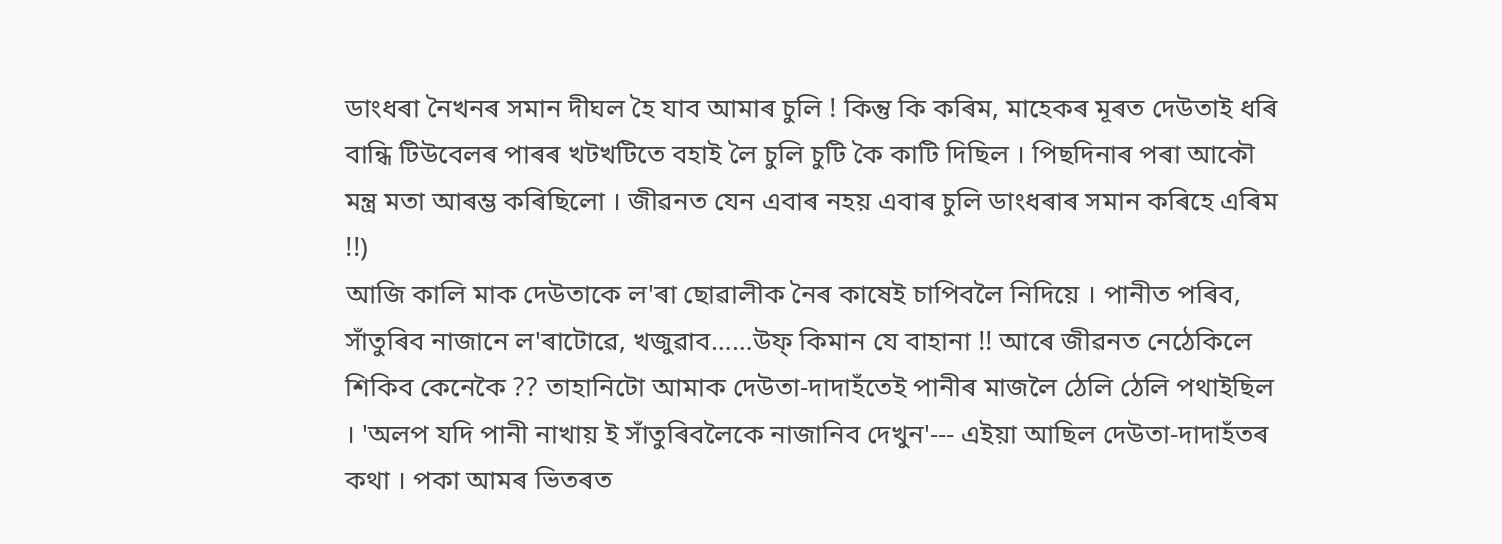ডাংধৰা নৈখনৰ সমান দীঘল হৈ যাব আমাৰ চুলি ! কিন্তু কি কৰিম, মাহেকৰ মূৰত দেউতাই ধৰি বান্ধি টিউবেলৰ পাৰৰ খটখটিতে বহাই লৈ চুলি চুটি কৈ কাটি দিছিল । পিছদিনাৰ পৰা আকৌ মন্ত্ৰ মতা আৰম্ভ কৰিছিলো । জীৱনত যেন এবাৰ নহয় এবাৰ চুলি ডাংধৰাৰ সমান কৰিহে এৰিম !!)
আজি কালি মাক দেউতাকে ল'ৰা ছোৱালীক নৈৰ কাষেই চাপিবলৈ নিদিয়ে । পানীত পৰিব, সাঁতুৰিব নাজানে ল'ৰাটোৱে, খজুৱাব……উফ্ কিমান যে বাহানা !! আৰে জীৱনত নেঠেকিলে শিকিব কেনেকৈ ?? তাহানিটো আমাক দেউতা-দাদাহঁতেই পানীৰ মাজলৈ ঠেলি ঠেলি পথাইছিল । 'অলপ যদি পানী নাখায় ই সাঁতুৰিবলৈকে নাজানিব দেখুন'--- এইয়া আছিল দেউতা-দাদাহঁতৰ কথা । পকা আমৰ ভিতৰত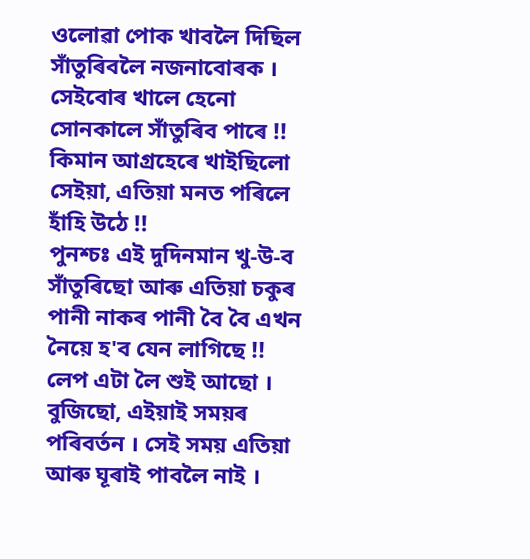ওলোৱা পোক খাবলৈ দিছিল সাঁতুৰিবলৈ নজনাবোৰক । সেইবোৰ খালে হেনো সোনকালে সাঁতুৰিব পাৰে !! কিমান আগ্ৰহেৰে খাইছিলো সেইয়া, এতিয়া মনত পৰিলে হাঁহি উঠে !!
পুনশ্চঃ এই দুদিনমান খু-উ-ব সাঁতুৰিছো আৰু এতিয়া চকুৰ পানী নাকৰ পানী বৈ বৈ এখন নৈয়ে হ'ব যেন লাগিছে !! লেপ এটা লৈ শুই আছো । বুজিছো, এইয়াই সময়ৰ পৰিবৰ্তন । সেই সময় এতিয়া আৰু ঘূৰাই পাবলৈ নাই ।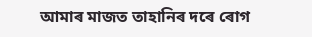আমাৰ মাজত তাহানিৰ দৰে ৰোগ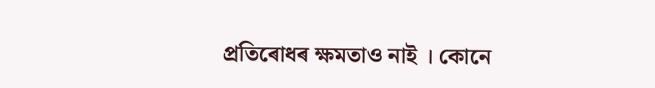প্ৰতিৰোধৰ ক্ষমতাও নাই । কোনে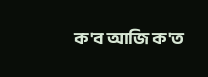ক'ব আজি ক'ত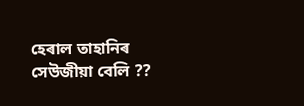হেৰাল তাহানিৰ সেউজীয়া বেলি ??